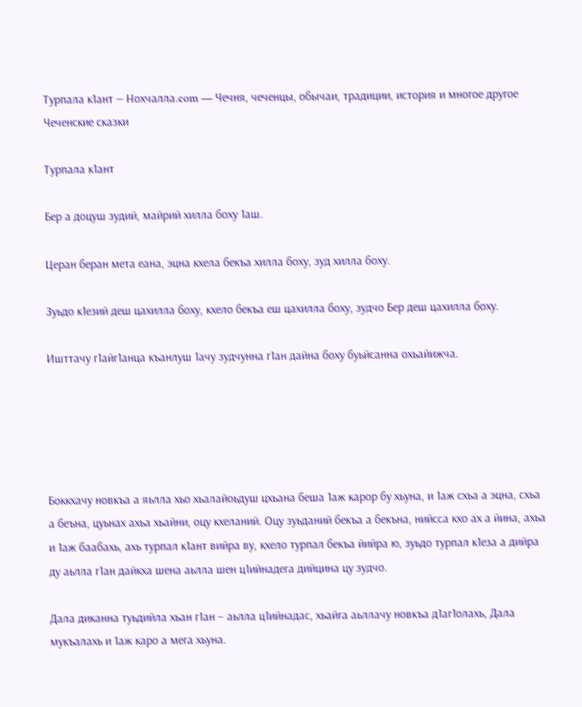Турпала к1ант — Нохчалла.com — Чечня, чеченцы, обычаи, традиции, история и многое другое
Чеченские сказки

Турпала к1ант

Бер а доцуш зудий, майрий хилла боху 1аш.

Церан беран мета еана, эцна кхела бекъа хилла боху, зуд хилла боху.

Зуьдо к1езий деш цахилла боху, кхело бекъа еш цахилла боху, зудчо Бер деш цахилла боху.

Ишттачу г1айг1анца къанлуш 1ачу зудчунна г1ан дайна боху буьйсанна охьайижча.





Боккхачу новкъа а яьлла хьо хьалайоьдуш цхьана беша 1аж карор бу хьуна, и 1аж схьа а эцна, схьа а беъна, цуьнах ахьа хьайни, оцу кхеланий. Оцу зуьданий бекъа а бекъна, нийсса кхо ах а йина, ахьа и 1аж баабахь, ахь турпал к1ант вийра ву, кхело турпал бекъа йийра ю, зуьдо турпал к1еза а дийра ду аьлла г1ан дайкха шена аьлла шен ц1ийнадега дийцина цу зудчо.

Дала диканна туьдийла хьан г1ан – аьлла ц1ийнадас, хьайга аьллачу новкъа д1аг1олахь, Дала мукъалахь и 1аж каро а мега хьуна.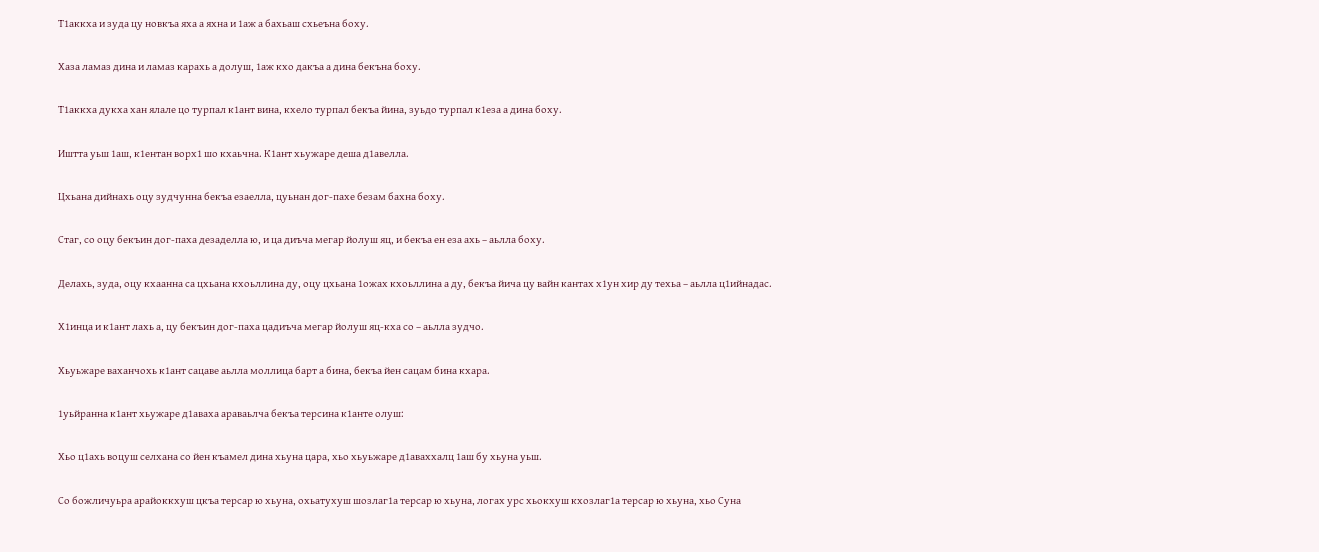Т1аккха и зуда цу новкъа яха а яхна и 1аж а бахьаш схьеъна боху.

Хаза ламаз дина и ламаз карахь а долуш, 1аж кхо дакъа а дина бекъна боху.

Т1аккха дукха хан ялале цо турпал к1ант вина, кхело турпал бекъа йина, зуьдо турпал к1еза а дина боху.

Иштта уьш 1аш, к1ентан ворх1 шо кхаьчна. К1ант хьужаре деша д1авелла.

Цхьана дийнахь оцу зудчунна бекъа езаелла, цуьнан дог-пахе безам бахна боху.

Стаг, со оцу бекъин дог-паха дезаделла ю, и ца диъча мегар йолуш яц, и бекъа ен еза ахь – аьлла боху.

Делахь, зуда, оцу кхаанна са цхьана кхоьллина ду, оцу цхьана 1ожах кхоьллина а ду, бекъа йича цу вайн кантах х1ун хир ду техьа – аьлла ц1ийнадас.

Х1инца и к1ант лахь а, цу бекъин дог-паха цадиъча мегар йолуш яц-кха со – аьлла зудчо.

Хьуьжаре ваханчохь к1ант сацаве аьлла моллица барт а бина, бекъа йен сацам бина кхара.

1уьйранна к1ант хьужаре д1аваха араваьлча бекъа терсина к1анте олуш:

Хьо ц1ахь воцуш селхана со йен къамел дина хьуна цара, хьо хьуьжаре д1аваххалц 1аш бу хьуна уьш.

Со божличуьра арайоккхуш цкъа терсар ю хьуна, охьатухуш шозлаг1а терсар ю хьуна, логах урс хьокхуш кхозлаг1а терсар ю хьуна, хьо Суна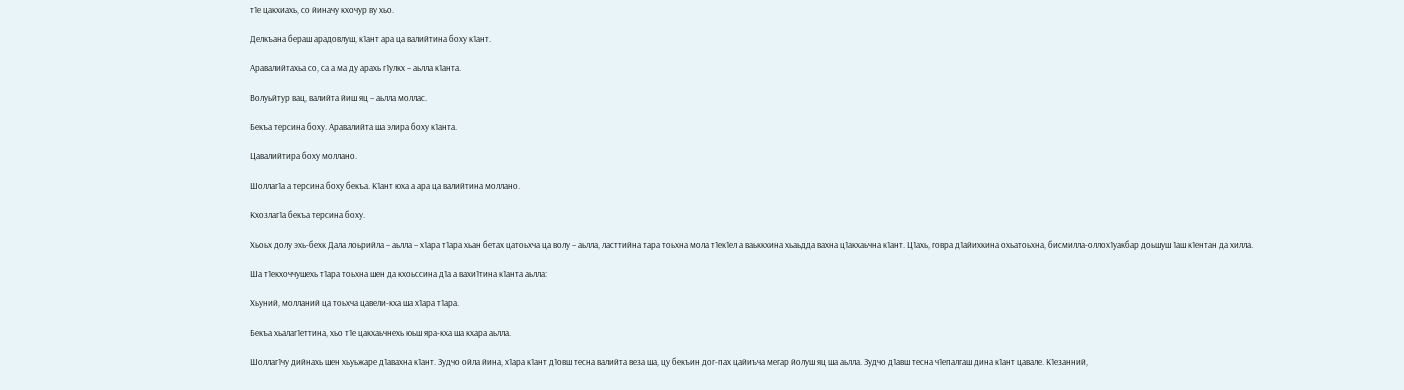т1е цакхиахь, со йиначу кхочур ву хьо.

Делкъана бераш арадовлуш, к1ант ара ца валийтина боху к1ант.

Аравалийтахьа со, са а ма ду арахь г1улкх – аьлла к1анта.

Волуьйтур вац, валийта йиш яц – аьлла моллас.

Бекъа терсина боху. Аравалийта ша элира боху к1анта.

Цавалийтира боху моллано.

Шоллаг1а а терсина боху бекъа. К1ант юха а ара ца валийтина моллано.

Кхозлаг1а бекъа терсина боху.

Хьоьх долу эхь-бехк Дала лоьрийла – аьлла – х1ара т1ара хьан бетах цатоьхча ца волу – аьлла, ласттийна тара тоьхна мола т1ек1ел а ваьккхина хьаьдда вахна ц1акхаьчна к1ант. Ц1ахь, говра д1айихкина охьатоьхна, бисмилла-оллох1уакбар доьшуш 1аш к1ентан да хилла.

Ша т1екхоччушехь т1ара тоьхна шен да кхоьссина д1а а вахи1тина к1анта аьлла:

Хьуний, молланий ца тоьхча цавели-кха ша х1ара т1ара.

Бекъа хьалаг1еттина, хьо т1е цакхаьчнехь юьш яра-кха ша кхара аьлла.

Шоллаг1чу дийнахь шен хьуьжаре д1авахна к1ант. Зудчо ойла йина, х1ара к1ант д1овш тесна валийта веза ша, цу бекъин дог-пах цайиъча мегар йолуш яц ша аьлла. Зудчо д1авш тесна ч1епалгаш дина к1ант цавале. К1езанний,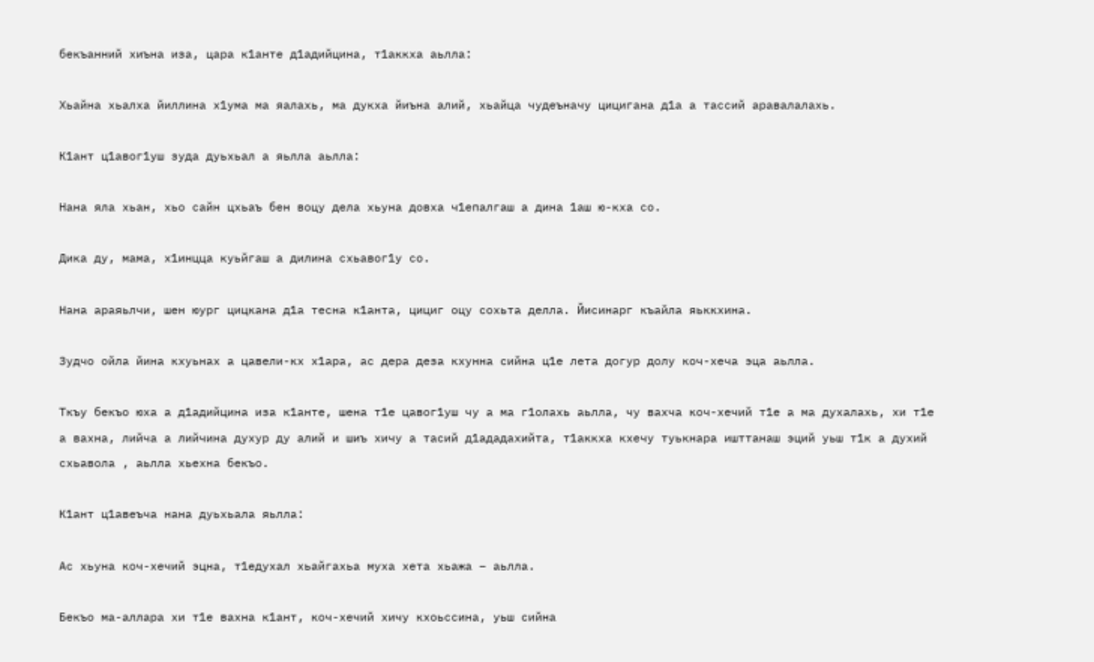бекъанний хиъна иза, цара к1анте д1адийцина, т1аккха аьлла:

Хьайна хьалха йиллина х1ума ма яалахь, ма дукха йиъна алий, хьайца чудеъначу цицигана д1а а тассий аравалалахь.

К1ант ц1авог1уш зуда дуьхьал а яьлла аьлла:

Нана яла хьан, хьо сайн цхьаъ бен воцу дела хьуна довха ч1епалгаш а дина 1аш ю-кха со.

Дика ду, мама, х1инцца куьйгаш а дилина схьавог1у со.

Нана араяьлчи, шен юург цицкана д1а тесна к1анта, цициг оцу сохьта делла. Йисинарг къайла яьккхина.

Зудчо ойла йина кхуьнах а цавели-кх х1ара, ас дера деза кхунна сийна ц1е лета догур долу коч-хеча эца аьлла.

Ткъу бекъо юха а д1адийцина иза к1анте, шена т1е цавог1уш чу а ма г1олахь аьлла, чу вахча коч-хечий т1е а ма духалахь, хи т1е а вахна, лийча а лийчина духур ду алий и шиъ хичу а тасий д1ададахийта, т1аккха кхечу туькнара ишттанаш эций уьш т1к а духий схьавола , аьлла хьехна бекъо.

К1ант ц1авеъча нана дуьхьала яьлла:

Ас хьуна коч-хечий эцна, т1едухал хьайгахьа муха хета хьажа – аьлла.

Бекъо ма-аллара хи т1е вахна к1ант, коч-хечий хичу кхоьссина, уьш сийна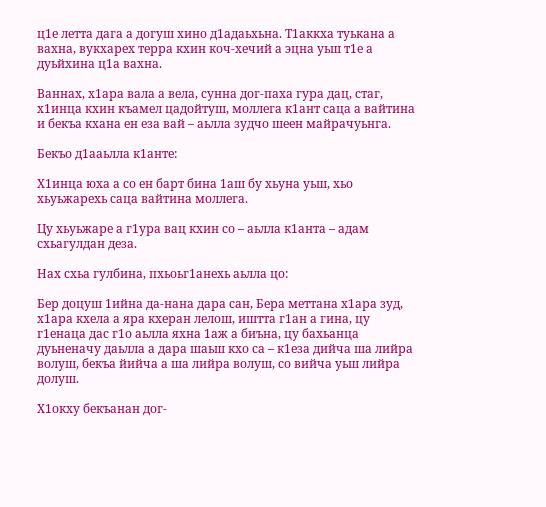ц1е летта дага а догуш хино д1адаьхьна. Т1аккха туькана а вахна, вукхарех терра кхин коч-хечий а эцна уьш т1е а дуьйхина ц1а вахна.

Ваннах, х1ара вала а вела, сунна дог-паха гура дац, стаг, х1инца кхин къамел цадойтуш, моллега к1ант саца а вайтина и бекъа кхана ен еза вай – аьлла зудчо шеен майрачуьнга.

Бекъо д1ааьлла к1анте:

Х1инца юха а со ен барт бина 1аш бу хьуна уьш, хьо хьуьжарехь саца вайтина моллега.

Цу хьуьжаре а г1ура вац кхин со – аьлла к1анта – адам схьагулдан деза.

Нах схьа гулбина, пхьоьг1анехь аьлла цо:

Бер доцуш 1ийна да-нана дара сан, Бера меттана х1ара зуд, х1ара кхела а яра кхеран лелош, иштта г1ан а гина, цу г1енаца дас г1о аьлла яхна 1аж а биъна, цу бахьанца дуьненачу даьлла а дара шаьш кхо са – к1еза дийча ша лийра волуш, бекъа йийча а ша лийра волуш, со вийча уьш лийра долуш.

Х1окху бекъанан дог-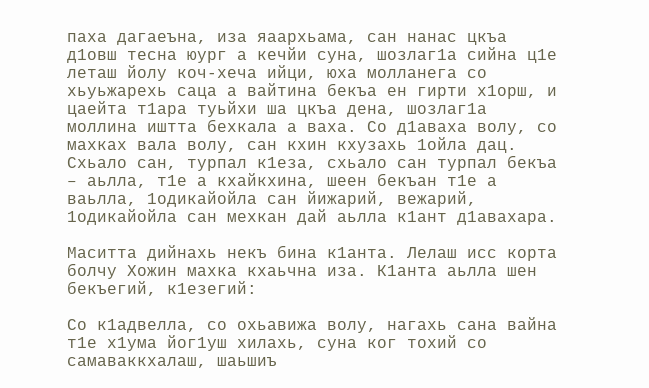паха дагаеъна, иза яаархьама, сан нанас цкъа д1овш тесна юург а кечйи суна, шозлаг1а сийна ц1е леташ йолу коч-хеча ийци, юха молланега со хьуьжарехь саца а вайтина бекъа ен гирти х1орш, и цаейта т1ара туьйхи ша цкъа дена, шозлаг1а моллина иштта бехкала а ваха. Со д1аваха волу, со махках вала волу, сан кхин кхузахь 1ойла дац. Схьало сан, турпал к1еза, схьало сан турпал бекъа – аьлла, т1е а кхайкхина, шеен бекъан т1е а ваьлла, 1одикайойла сан йижарий, вежарий, 1одикайойла сан мехкан дай аьлла к1ант д1авахара.

Маситта дийнахь некъ бина к1анта. Лелаш исс корта болчу Хожин махка кхаьчна иза. К1анта аьлла шен бекъегий, к1езегий:

Со к1адвелла, со охьавижа волу, нагахь сана вайна т1е х1ума йог1уш хилахь, суна ког тохий со самаваккхалаш, шаьшиъ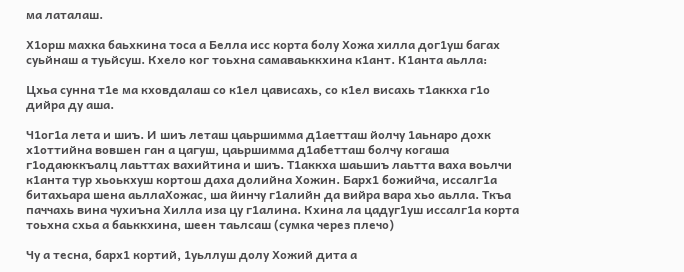ма латалаш.

Х1орш махка баьхкина тоса а Белла исс корта болу Хожа хилла дог1уш багах суьйнаш а туьйсуш. Кхело ког тоьхна самаваьккхина к1ант. К1анта аьлла:

Цхьа сунна т1е ма кховдалаш со к1ел цависахь, со к1ел висахь т1аккха г1о дийра ду аша.

Ч1ог1а лета и шиъ. И шиъ леташ цаьршимма д1аетташ йолчу 1аьнаро дохк х1оттийна вовшен ган а цагуш, цаьршимма д1абетташ болчу когаша г1одаюккъалц лаьттах вахийтина и шиъ. Т1аккха шаьшиъ лаьтта ваха воьлчи к1анта тур хьоькхуш кортош даха долийна Хожин. Барх1 божийча, иссалг1а битахьара шена аьллаХожас, ша йинчу г1алийн да вийра вара хьо аьлла. Ткъа паччахь вина чухиъна Хилла иза цу г1алина. Кхина ла цадуг1уш иссалг1а корта тоьхна схьа а баьккхина, шеен таьлсаш (сумка через плечо)

Чу а тесна, барх1 кортий, 1уьллуш долу Хожий дита а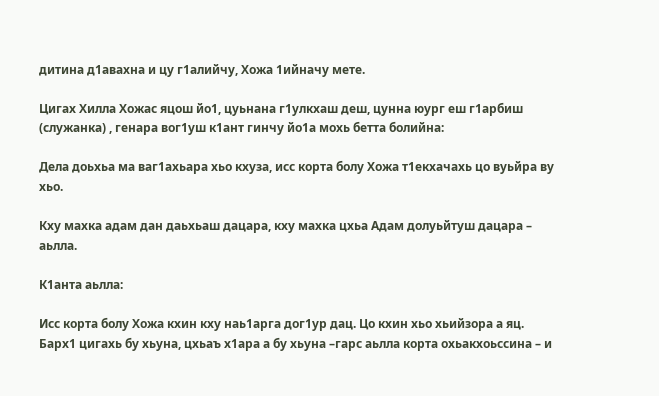дитина д1авахна и цу г1алийчу, Хожа 1ийначу мете.

Цигах Хилла Хожас яцош йо1, цуьнана г1улкхаш деш, цунна юург еш г1арбиш (служанка) , генара вог1уш к1ант гинчу йо1а мохь бетта болийна:

Дела доьхьа ма ваг1ахьара хьо кхуза, исс корта болу Хожа т1екхачахь цо вуьйра ву хьо.

Кху махка адам дан даьхьаш дацара, кху махка цхьа Адам долуьйтуш дацара – аьлла.

К1анта аьлла:

Исс корта болу Хожа кхин кху наь1арга дог1ур дац. Цо кхин хьо хьийзора а яц. Барх1 цигахь бу хьуна, цхьаъ х1ара а бу хьуна –гарс аьлла корта охьакхоьссина – и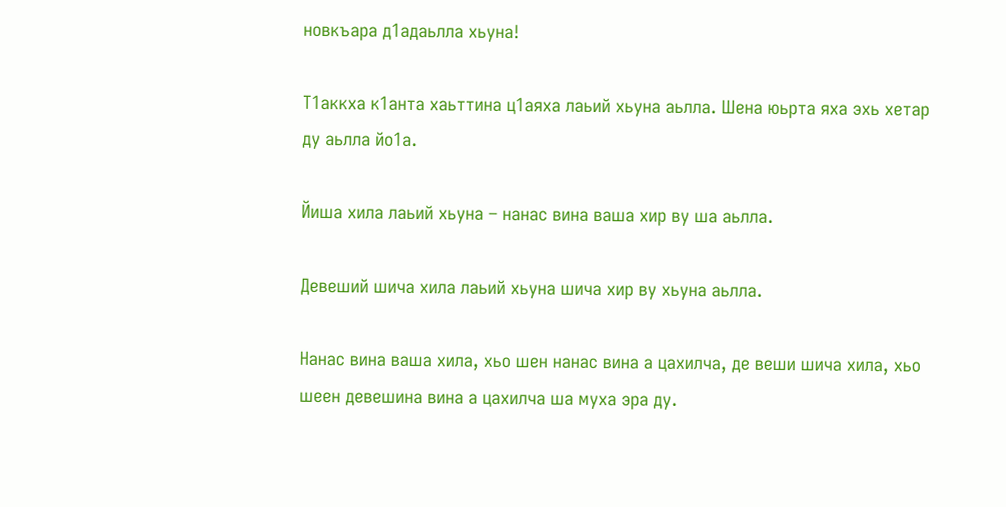новкъара д1адаьлла хьуна!

Т1аккха к1анта хаьттина ц1аяха лаьий хьуна аьлла. Шена юьрта яха эхь хетар ду аьлла йо1а.

Йиша хила лаьий хьуна – нанас вина ваша хир ву ша аьлла.

Девеший шича хила лаьий хьуна шича хир ву хьуна аьлла.

Нанас вина ваша хила, хьо шен нанас вина а цахилча, де веши шича хила, хьо шеен девешина вина а цахилча ша муха эра ду.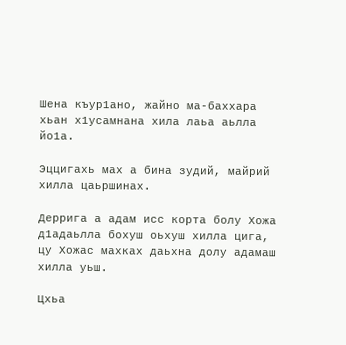Шена къур1ано, жайно ма-баххара хьан х1усамнана хила лаьа аьлла йо1а.

Эццигахь мах а бина зудий, майрий хилла цаьршинах.

Деррига а адам исс корта болу Хожа д1адаьлла бохуш оьхуш хилла цига, цу Хожас махках даьхна долу адамаш хилла уьш.

Цхьа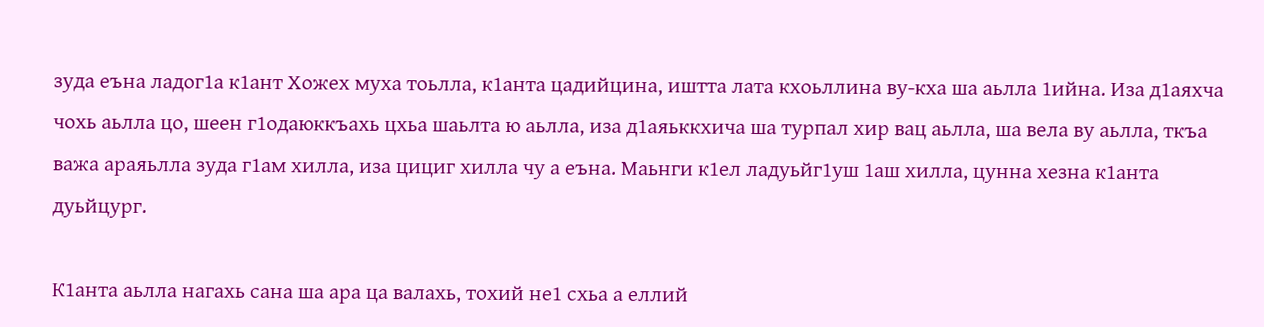зуда еъна ладог1а к1ант Хожех муха тоьлла, к1анта цадийцина, иштта лата кхоьллина ву-кха ша аьлла 1ийна. Иза д1аяхча чохь аьлла цо, шеен г1одаюккъахь цхьа шаьлта ю аьлла, иза д1аяьккхича ша турпал хир вац аьлла, ша вела ву аьлла, ткъа важа араяьлла зуда г1ам хилла, иза цициг хилла чу а еъна. Маьнги к1ел ладуьйг1уш 1аш хилла, цунна хезна к1анта дуьйцург.

К1анта аьлла нагахь сана ша ара ца валахь, тохий не1 схьа а еллий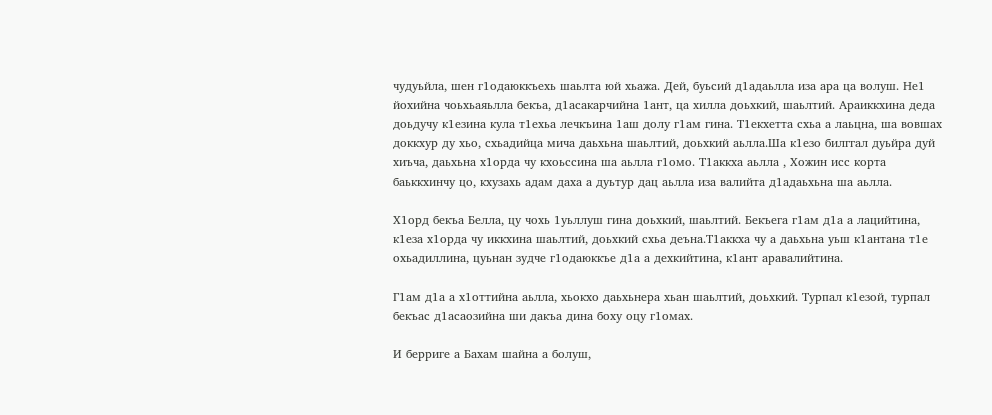чудуьйла, шен г1одаюккъехь шаьлта юй хьажа. Дей, буьсий д1адаьлла иза ара ца волуш. Не1 йохийна чоьхьаяьлла бекъа, д1асакарчийна 1ант, ца хилла доьхкий, шаьлтий. Араиккхина деда доьдучу к1езина кула т1ехьа лечкъина 1аш долу г1ам гина. Т1екхетта схьа а лаьцна, ша вовшах доккхур ду хьо, схьадийца мича даьхьна шаьлтий, доьхкий аьлла.Ша к1езо билггал дуьйра дуй хиъча, даьхьна х1орда чу кхоьссина ша аьлла г1омо. Т1аккха аьлла , Хожин исс корта баьккхинчу цо, кхузахь адам даха а дуьтур дац аьлла иза валийта д1адаьхьна ша аьлла.

Х1орд бекъа Белла, цу чохь 1уьллуш гина доьхкий, шаьлтий. Бекъега г1ам д1а а лацийтина, к1еза х1орда чу иккхина шаьлтий, доьхкий схьа деъна.Т1аккха чу а даьхьна уьш к1антана т1е охьадиллина, цуьнан зудче г1одаюккъе д1а а дехкийтина, к1ант аравалийтина.

Г1ам д1а а х1оттийна аьлла, хьокхо даьхьнера хьан шаьлтий, доьхкий. Турпал к1езой, турпал бекъас д1асаозийна ши дакъа дина боху оцу г1омах.

И берриге а Бахам шайна а болуш,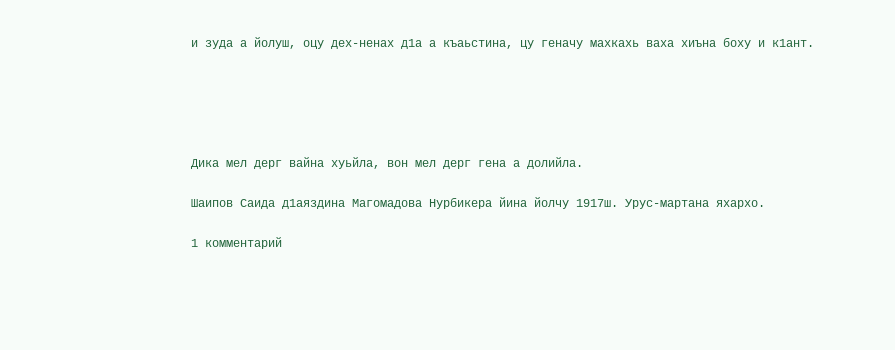и зуда а йолуш, оцу дех-ненах д1а а къаьстина, цу геначу махкахь ваха хиъна боху и к1ант.





Дика мел дерг вайна хуьйла, вон мел дерг гена а долийла.

Шаипов Саида д1аяздина Магомадова Нурбикера йина йолчу 1917ш. Урус-мартана яхархо.

1 комментарий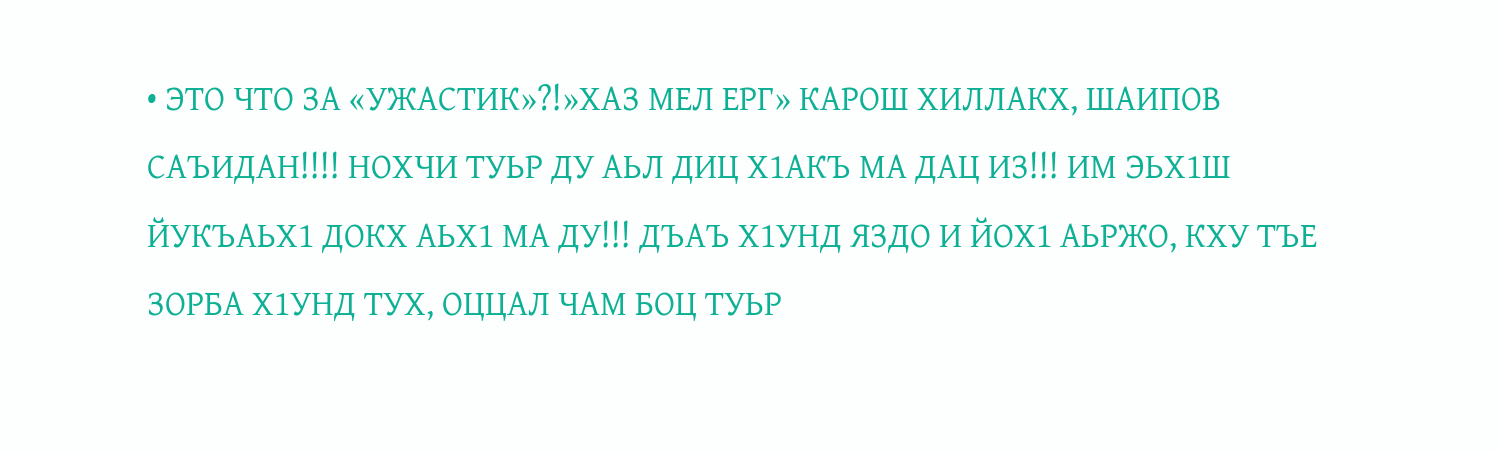• ЭТО ЧТО ЗА «УЖАСТИК»?!»ХАЗ МЕЛ ЕРГ» КАРОШ ХИЛЛАКХ, ШАИПОВ САЪИДАН!!!! НОХЧИ ТУЬР ДУ АЬЛ ДИЦ Х1АКЪ МА ДАЦ ИЗ!!! ИМ ЭЬХ1Ш ЙУКЪАЬХ1 ДОКХ АЬХ1 МА ДУ!!! ДЪАЪ Х1УНД ЯЗДО И ЙОХ1 АЬРЖО, КХУ ТЪЕ ЗОРБА Х1УНД ТУХ, ОЦЦАЛ ЧАМ БОЦ ТУЬР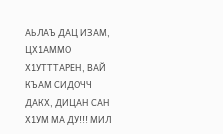АЬЛАЪ ДАЦ ИЗАМ, ЦХ1АММО Х1УТТТАРЕН, ВАЙ КЪАМ СИДОЧЧ ДАКХ, ДИЦАН САН Х1УМ МА ДУ!!! МИЛ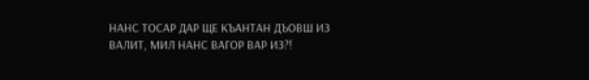НАНС ТОСАР ДАР ЩЕ КЪАНТАН ДЪОВШ ИЗ ВАЛИТ, МИЛ НАНС ВАГОР ВАР ИЗ?!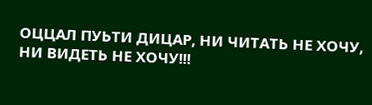ОЦЦАЛ ПУЬТИ ДИЦАР, НИ ЧИТАТЬ НЕ ХОЧУ, НИ ВИДЕТЬ НЕ ХОЧУ!!!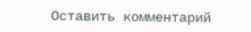Оставить комментарий